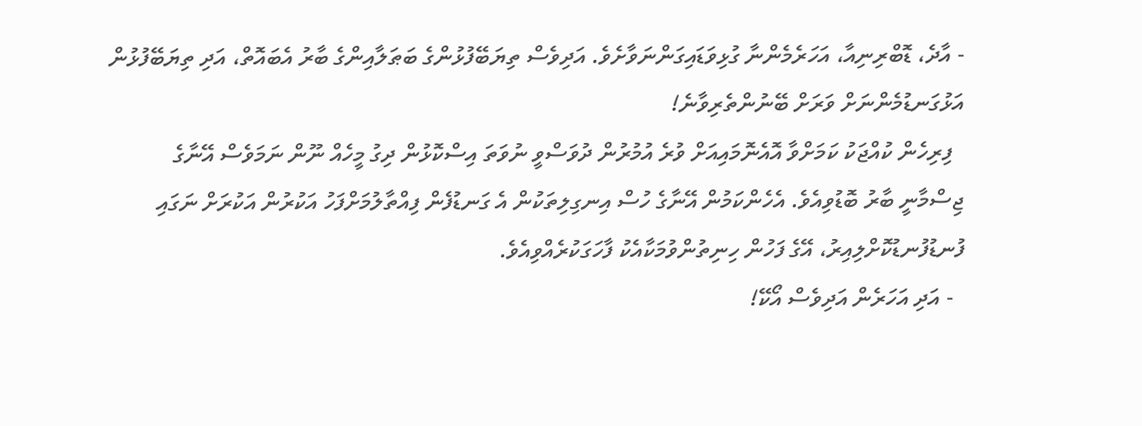- އާދެ، ޑޮބްރިނިއާ، އަހަރެމެންނާ ގުޅިވަޑައިގަންނަވާށެވެ. އަދިވެސް ތިޔަބޭފުޅުންގެ ބަޠަލާއިންގެ ބާރު އެބައޮތް، އަދި ތިޔަބޭފުޅުން އަޅުގަނޑުމެންނަށް ވަރަށް ބޭނުންތެރިވާނެ!
  ފިރިހެން ކުއްޖަކު ކަމަށްވާ އޮއެނޮމައިއަށް ވުރެ އުމުރުން ދުވަސްވީ ނުވަތަ އިސްކޮޅުން ދިގު މީހެއް ނޫން ނަމަވެސް އޭނާގެ ޖިސްމާނީ ބާރު ބޮޑުވިއެވެ. އެހެންކަމުން އޭނާގެ ހުސް އިނގިލިތަކުން އެ ގަނޑުފެން ފިއްތާލުމަށްފަހު އަކުރުން އަކުރަށް ނަގައި ފުނޑުފުނޑުކޮށްލިއިރު، އޭގެ ފަހުން ހިނިތުންވުމަކާއެކު ފާހަގަކުރެއްވިއެވެ.
  - އަދި އަހަރެން އަދިވެސް އޯކޭ!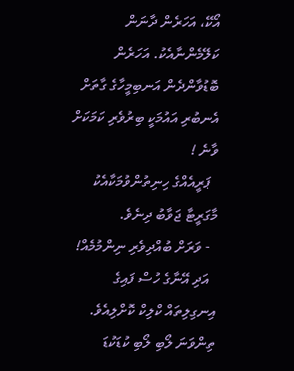އޯކޭ، އަހަރެން ދާނަން ކަލޭމެންނާއެކު. އަހަރެން ބޮޑުވާންދެން އަނބިމީހާގެ ގާތަށް އެނބުރި އައުމަކީ ބިރުވެރި ކަމަކަށް ވާނެ !
  ޕަރީއެއްގެ ހިނިތުންވުމަކާއެކު މާގަރީޓާ ޖަވާބު ދިނެވެ.
  - ވަރަށް ބުއްދިވެރި ނިންމުމެއް!
  އަދި އޭނާގެ ހުސް ފައިގެ އިނގިލިތައް ކްލިކް ކޮށްލިއެވެ. ތިންވަނަ ލޯބި ލޯބި ކުޑަކުޑަ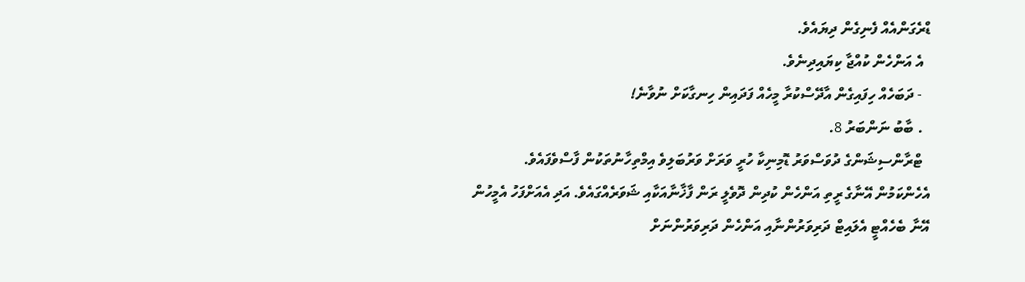ޑްރެގަންއެއް ފެނިގެން ދިޔައެވެ.
  އެ އަންހެން ކުއްޖާ ކިޔައިދިނެވެ.
  - ދަބަހެއް ހިފައިގެން އާދޭސްކުރާ މީހެއް ފަދައިން ހިނގާކަށް ނުވާނެ!
  . ބާބު ނަންބަރު 8.
  ޓްރާންސިޝަންގެ ދުވަސްވަރު ޑޮމިނިކާ ހުރީ ވަރަށް ވަރުބަލިވެ އިމްތިހާނުތަކުން ފާސްވެފައެވެ. އެހެންކަމުން އޭނާގެ ރީތި އަންހެން ކުދިން ދޮވެލީ ރަން ފާޚާނާއަކާއި ޝަވަރެއްގައެވެ. އަދި އެއަށްފަހު އެމީހުން އޭނާ ބެހެއްޓީ އެލައިޓް ދަރިވަރުންނާއި އަންހެން ދަރިވަރުންނަށް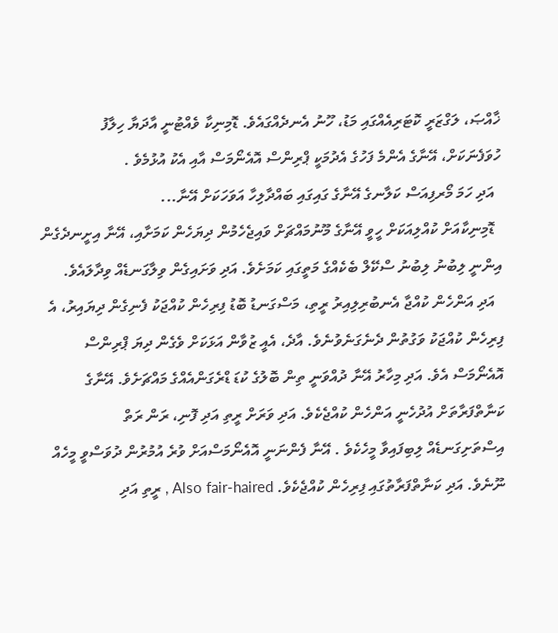ޚާއްޞަ، ލަގްޒަރީ ކޮޓަރިއެއްގައި މަޑު، ހޫނު އެނދެއްގައެވެ. ޑޮމިނިކާ ވެއްޓުނީ އާދަޔާ ހިލާފު ހުވަފެނަކަށް، އޭނާގެ އެންމެ ފަހުގެ އެދުމަކީ ޕްރިންސް އޮއެނޯމަސް އާއި އެކު އުޅުމެވެ .
  އަދި ހަމަ މޯރފިއަސް ކަލާނގެ އޭނާގެ ގައިގައި ބައްދާލިހާ އަވަހަކަށް އޭނާ...
  ޑޮމިނިކާއަށް ކުއްލިއަކަށް ހީވީ އޭނާގެ މޫނުމައްޗަށް ވައިޖެހެމުން ދިޔަހެން ކަމަށާއި، އޭނާ އިށީނދެގެން އިންނީ ލިބުނު ލިބުނު ސްކޭލް ބެކެއްގެ މަތީގައި ކަމަށެވެ. އަދި ވަށައިގެން ވިލާގަނޑެއް ވިދާލައެވެ.
  އަދި އަންހެން ކުއްޖާ އެނބުރިލިއިރު ރީތި، މަސްގަނޑު ބޮޑު ފިރިހެން ކުއްޖަކު ފެނިގެން ދިޔައިރު، އެ ފިރިހެން ކުއްޖަކު ވަގުތުން ދެނެގަނެވުނެވެ. އާދެ، އެއީ ޒުވާން އަޅަކަށް ވެގެން ދިޔަ ޕްރިންސް އޮއެނޯމަސް އެވެ. އަދި މިހާރު އޭނާ ދުއްވަނީ ތިން ބޮލުގެ ކުޑަ ޑްރެގަންއެއްގެ މައްޗަށެވެ. އޭނާގެ ކަނާތްފަރާތަށް އުދުހެނީ އަންހެން ކުއްޖެކެވެ. އަދި ވަރަށް ރީތި އަދި ފޮނި، ރަން ރަތް އިސްތަށިގަނޑެއް ލިބިފައިވާ މީހެކެވެ . އޭނާ ފެންނަނީ އޮއެނޯމަސްއަށް ވުރެ އުމުރުން ދުވަސްވީ މީހެއް ނޫނެވެ. އަދި ކަނާތްފަރާތުގައި ފިރިހެން ކުއްޖެކެވެ. Also fair-haired , ރީތި އަދި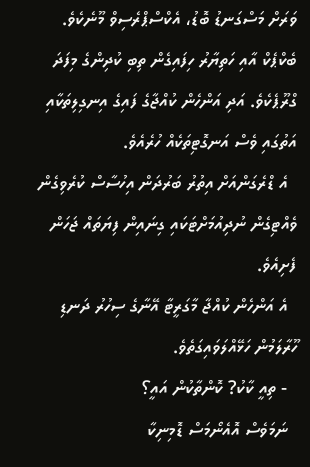ވަރަށް މަސްގަނޑު ބޮޑު، އެކްސްޕްރެސިވް މޫނެކެވެ. ބެކްޕެކް އާއި ހަތިޔާރު ހިފައިގެން ތިބި ކުދިންގެ މިފަދަ ގްރޫޕެކެވެ. އަދި އަންހެން ކުއްޖާގެ ފައިގެ އިނގިލިތަކާއި އަތުގައި ވެސް އަނގޮޓިތަކެއް ހުރެއެވެ.
  އެ ޑްރެގަންއަށް އިތުރު ބަރުދަން އިހުސާސް ކުރެވިގެން ވެއްޓިގެން ނުދިއުމަށްޓަކައި ގިނައިން ފިޔަތައް ޖަހަން ފެށިއެވެ.
  އެ އަންހެން ކުއްޖާ މާގަރީޓާ އޭނާގެ ސިހުރު ދަނޑި ހޫރާލަމުން ހަޅޭއްލަވައިގަތެވެ.
  - ތިއީ ކާކު? ކޮންތާކުން އައީ؟
  ނަމަވެސް އޮއެނޯމަސް ޑޮމިނިކާ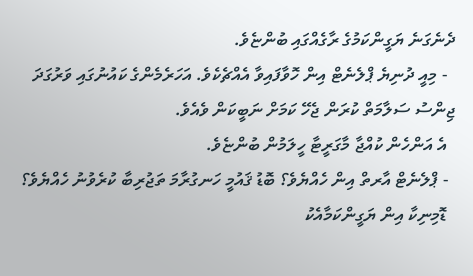ދެނެގަނެ ޔަގީންކަމުގެ ރާގެއްގައި ބުންޏެވެ.
  - މިއީ ދުނިޔެ ޕްލެނެޓް އިން ހޮވާފައިވާ އެއްޗެކެވެ. އަހަރެމެންގެ ކައުނުގައި ވަރުގަދަ ޖިންސު ސަލާމަތް ކުރަން ޖެހޭ ކަމަށް ނަބީކަން ވެއެވެ.
  އެ އަންހެން ކުއްޖާ މާގަރީޓާ ހީލަމުން ބުންޏެވެ.
  - ޕްލެނެޓް އާރތް އިން ހެއްޔެވެ؟ ބޮޑު ޤައުމީ ހަނގުރާމަ ތަޖުރިބާ ކުރެވުނު ހެއްޔެވެ؟
  ޑޮމިނިކާ އިން ޔަގީންކަމާއެކު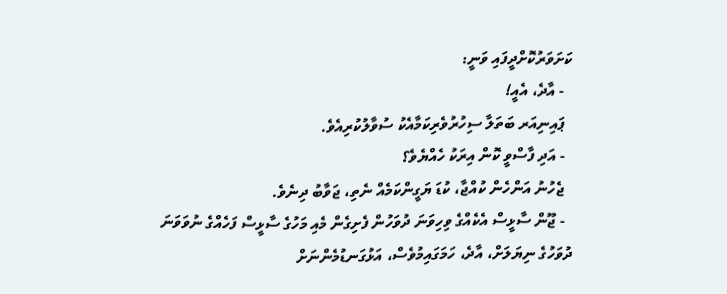ކަށަވަރުކޮށްދީފައި ވަނީ:
  - އާދެ، އެއީ!
  ޕައިނިއަރ ބަތަލާ ސިހުރުވެރިކަމާއެކު ސުވާލުކުރިއެވެ.
  - އަދި ފާސްވީ ކޮން އިރަކު ހެއްޔެވެ؟
  ޖެހުނު އަންހެން ކުއްޖާ، ކުޑަ ޔަގީންކަމެއް ނެތި، ޖަވާބު ދިނެވެ.
  - ޖޫން ސާޅީސް އެކެއްގެ ވިހިވަނަ ދުވަހުން ފެށިގެން މެއި މަހުގެ ސާޅީސް ފަހެއްގެ ނުވަވަނަ ދުވަހުގެ ނިޔަލަށް، އާދެ، ހަމަގައިމުވެސް، އަޅުގަނޑުމެންނަށް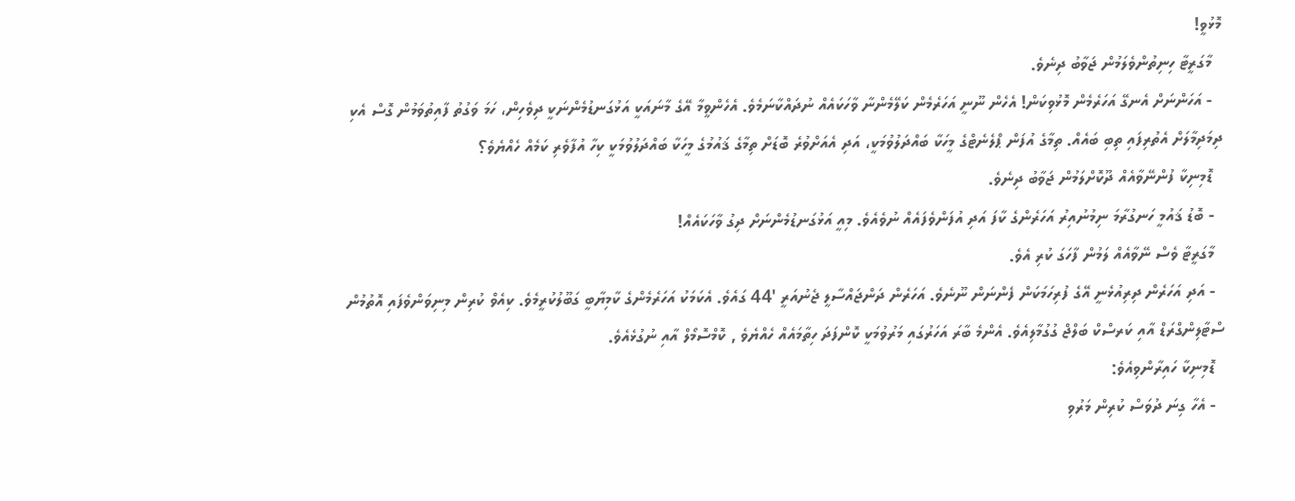މޮޅުވީ!
  މާގަރީޓާ ހިނިތުންވެލަމުން ޖަވާބު ދިނެވެ.
  - އަހަންނަށް އެނގޭ އަހަރެމެން މޮޅުވިކަން! އެހެން ނޫނީ އަހަރެމެން ކަލޭމެންނާ ވާހަކައެއް ނުދައްކާނަމެވެ. އެހެންވީމާ އޭގެ މާނައަކީ އަޅުގަނޑުމެންނަކީ ދިވެހިން، ހަމަ ވަގުތު ފާއިތުވަމުން ގޮސް އެކި ދިމަދިމާލަށް އެތުރިފައި ތިބި ބައެއް. ތިމާގެ އުފަން ޕްލެނެޓްގެ މީހަކާ ބައްދަލުވުމަކީ، އަދި އެއަށްވުރެ ބޮޑަށް ތިމާގެ ޤައުމުގެ މީހަކާ ބައްދަލުވުމަކީ ކިހާ އުފާވެރި ކަމެއް ހެއްޔެވެ؟
  ޑޮމިނިކާ ފުންނޭވާއެއް ދޫކޮށްލަމުން ޖަވާބު ދިނެވެ.
  - ބޮޑު ޤައުމީ ހަނގުރާމަ ނިމުނުއިރު އަހަރެންގެ ކާފަ އަދި އުފަންވެފައެއް ނުވެއެވެ. މިއީ އަޅުގަނޑުމެންނަށް ދިގު ވާހަކައެއް!
  މާގަރީޓާ ވެސް ނޭވާއެއް ލަމުން ފާހަގަ ކުރި އެވެ.
  - އަދި އަހަރެން ދިރިއުޅެނީ އޭގެ ފުރިހަމަކަން ފެންނަން ނޫނެވެ. އަހަރެން ދަންޖައްސާލީ ޖެނުއަރީ '44 ގައެވެ. އެކަމަކު އަހަރެމެންގެ ކާމިޔާބީ ގަބޫލުކުރީމެވެ. ކިއެވް ކުރިން މިނިވަންވެފައި އޮތުމުން ސްޓާލިންގްރަޑް އާއި ކަރސްކް ބަލްޖް ގުގުމާލިއެވެ. އެންމެ ބާރަ އަހަރުގައި މަރުވުމަކީ ކޮންފަދަ ހިތާމައެއް ހެއްޔެވެ , ކޮމްސޮމޯލް އާއި ނުގުޅެއެވެ.
  ޑޮމިނިކާ ހައިރާންވިއެވެ:
  - އެހާ ގިނަ ދުވަސް ކުރިން މަރުވި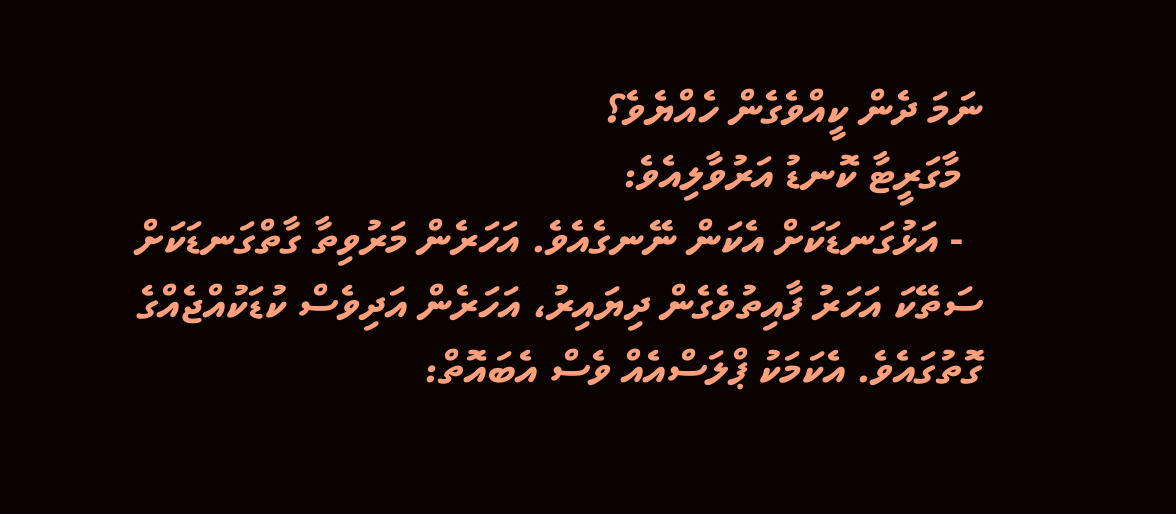ނަމަ ދެން ކީއްވެގެން ހެއްޔެވެ؟
  މާގަރީޓާ ކޮނޑު އަރުވާލިއެވެ:
  - އަޅުގަނޑަކަށް އެކަން ނޭނގެއެވެ. އަހަރެން މަރުވިތާ ގާތްގަނޑަކަށް ސަތޭކަ އަހަރު ފާއިތުވެގެން ދިޔައިރު، އަހަރެން އަދިވެސް ކުޑަކުއްޖެއްގެ ގޮތުގައެވެ. އެކަމަކު ޕްލަސްއެއް ވެސް އެބައޮތް: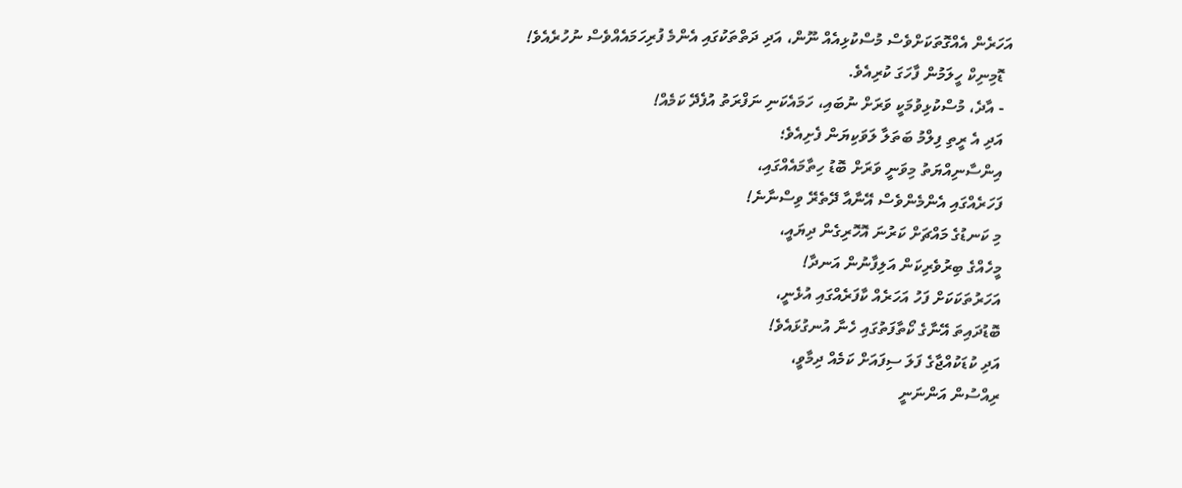އަހަރެން އެއްގޮތަކަށްވެސް މުސްކުޅިއެއް ނޫން، އަދި ދަތްތަކުގައި އެންމެ ފުރިހަމައެއްވެސް ނުހުރެއެވެ!
  ޑޮމިނިކް ހީލަމުން ފާހަގަ ކުރިއެވެ.
  - އާދެ، މުސްކުޅިވުމަކީ ވަރަށް ނުބައި، ހަމައެކަނި ނަފްރަތު އުފެދޭ ކަމެއް!
  އަދި އެ ރީތި ފިލްމު ބަތަލާ ލަވަކިޔަން ފެށިއެވެ؛
  އިންސާނިއްޔަތު މިވަނީ ވަރަށް ބޮޑު ހިތާމައެއްގައި،
  ފަހަރެއްގައި އެންމެންވެސް އޭނާއާ ދޭތެރޭ ވިސްނާނެ!
  މި ކަނޑުގެ މައްޗަށް ކަރުނަ އޮހޮރިގެން ދިޔައީ،
  މީހެއްގެ ބިރުވެރިކަން އަލިފާނުން އަނދާ!
  އަހަރުތަކަކަށް ފަހު އަހަރެއް ކާފަރެއްގައި އުޅެނީ،
  ބޮޑުދައިތަ އޭނާގެ ކޯތާފަތުގައި ހެނާ އުނގުޅައެވެ!
  އަދި ކުޑަކުއްޖާގެ ފަލަ ސިފައަށް ކަމެއް ދިމާވީ،
  ރިއްސުން އަންނަނީ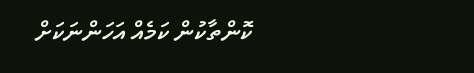ކޮންތާކުން ކަމެއް އަހަންނަކަށް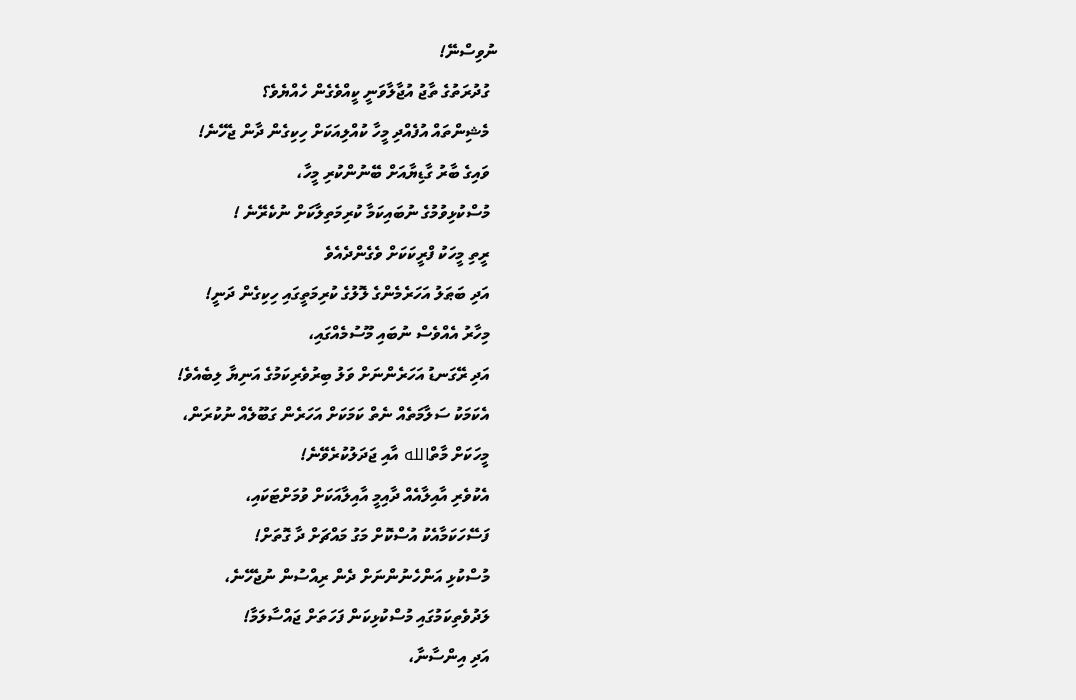ނުވިސްނޭ!
  ގުދުރަތުގެ ތާޖު އުޖާލާވަނީ ކީއްވެގެން ހެއްޔެވެ؟
  މެޝިންތައް އުފެއްދި މީހާ ކުއްލިއަކަށް ހިކިގެން ދާން ޖެހޭނެ!
  ވައިގެ ބާރު ގާޑިޔާއަށް ބޭނުންކުރި މީހާ،
  މުސްކުޅިވުމުގެ ނުބައިކަމާ ކުރިމަތިލާކަށް ނުކެރޭނެ !
  ރީތި މީހަކު ފްރީކަކަށް ވެގެންދެއެވެ
  އަދި ބަޠަލު އަހަރެމެންގެ ލޮލުގެ ކުރިމަތީގައި ހިކިގެން ދަނީ!
  މިހާރު އެއްވެސް ނުބައި މޫސުމެއްގައި،
  އަދި ރޭގަނޑު އަހަރެންނަށް ވަލު ބިރުވެރިކަމުގެ އަނިޔާ ލިބެއެވެ!
  އެކަމަކު ސަލާމަތެއް ނެތް ކަމަކަށް އަހަރެން ގަބޫލެއް ނުކުރަން،
  މީހަކަށް މާތްالله އާއި ޖަދަލުކުރެވޭނެ!
  އެކުވެރި އާއިލާއެއް ދާއިމީ އާއިލާއަކަށް ވުމަށްޓަކައި،
  ފަސޭހަކަމާއެކު އުސްކޮށް މަގު މައްޗަށް ދާ ގޮތަށް!
  މުސްކުޅި އަންހެނުންނަށް ދެން ރިއްސުން ނުޖެހޭނެ،
  ލަދުވެތިކަމުގައި މުސްކުޅިކަން ފަހަތަށް ޖައްސާލަމާ!
  އަދި އިންސާނާ،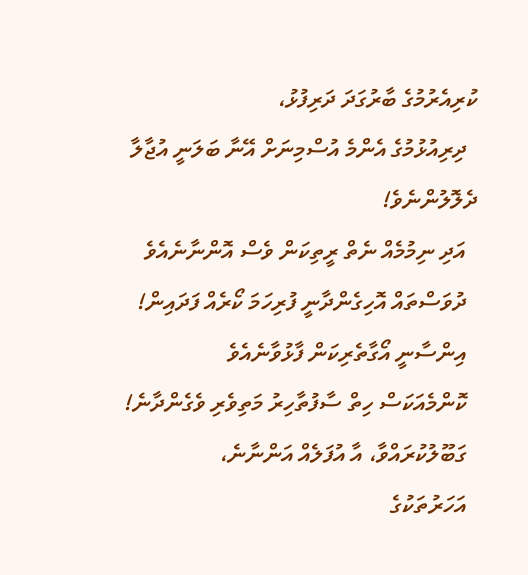ކުރިއެރުމުގެ ބާރުގަދަ ދަރިފުޅު،
  ދިރިއުޅުމުގެ އެންމެ އުސްމިނަށް އޭނާ ބަލަނީ އުޖާލާ ދެލޮލުންނެވެ!
  އަދި ނިމުމެއް ނެތް ރީތިކަން ވެސް އޮންނާނެއެވެ
  ދުވަސްތައް އޮހިގެންދާނީ ފުރިހަމަ ކޯރެއް ފަދައިން!
  އިންސާނީ އޯގާތެރިކަން ފާޅުވާނެއެވެ
  ކޮންމެއަކަސް ހިތް ސާފުތާހިރު މަތިވެރި ވެގެންދާނެ!
  ގަބޫލުކުރައްވާ، އާ އުފަލެއް އަންނާނެ،
  އަހަރުތަކުގެ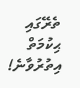ތެރޭގައި ޙިކުމަތް އިތުރުވާނެ!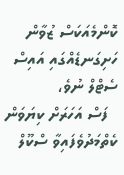ކޮންމެއަކަސް ޒުވާން ހަށިގަނޑެއްގައި އައިސް ސެޓްލް ނުވެ،
  ފަސް އަހަރަށް ކިޔަވަން ކެތްމަދުވެފައިވާ ސްކޫލް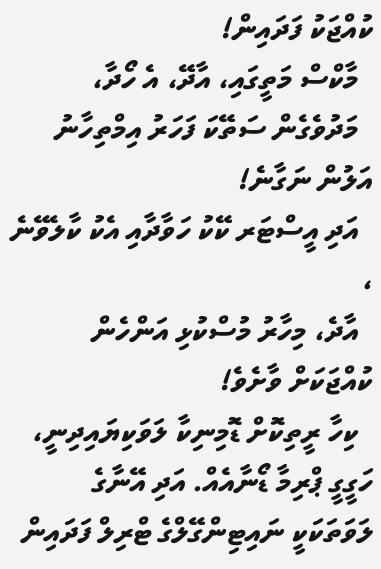ކުއްޖަކު ފަދައިން!
  މާކްސް މަތީގައި، އާދޭ، އެ ހޯދާ،
  މަދުވެގެން ސަތޭކަ ފަހަރު އިމްތިހާނު އަލުން ނަގާނެ!
  އަދި އީސްޓަރ ކޭކު ހަވާދާއި އެކު ކާލެވޭނެ ،
  އާދެ، މިހާރު މުސްކުޅި އަންހެން ކުއްޖަކަށް ވާށެވެ!
  ކިހާ ރީތިކޮށް ޑޮމިނިކާ ލަވަކިޔައިދިނީ، ހަގީގީ ޕްރިމާ ޑޯނާއެއް. އަދި އޭނާގެ ލަވަތަކަކީ ނައިޓިންގޭލްގެ ޓްރިލް ފަދައިން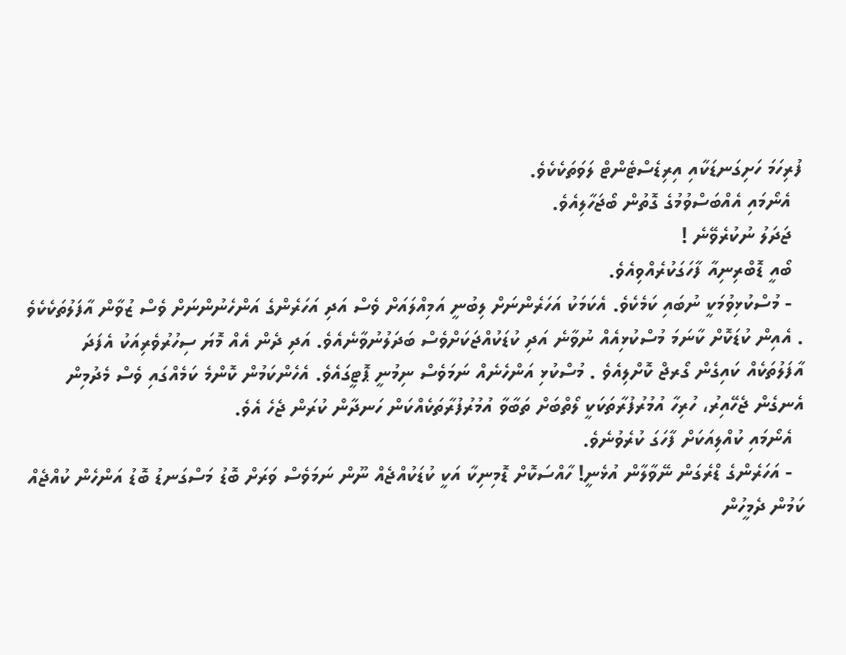ފުރިހަމަ ހަށިގަނޑަކާއި އިރިޑެސްޓެންޓް ލަވަތަކެކެވެ.
  އެނޯމައި އެއްބަސްވުމުގެ ގޮތުން ބޯޖަހާލިއެވެ.
  ޖަދަލު ނުކުރެވޭނެ !
  ބޯއީ ޑޮބްރިނިއާ ފާހަގަކުރެއްވިއެވެ.
  - މުސްކުޅިވުމަކީ ނުބައި ކަމެކެވެ. އެކަމަކު އަހަރެންނަށް ލިބުނީ އަމިއްލައަށް ވެސް އަދި އަހަރެންގެ އަންހެނުންނަށް ވެސް ޒުވާން އާފަލުތަކެކެވެ . އެއިން ކުޑަކޮށް ކާނަމަ މުސްކުޅިއެއް ނުވާނެ އަދި ކުޑަކުއްޖަކަށްވެސް ބަދަލުނުވާނެއެވެ. އަދި ދެން އެއް މޮޔަ ސިހުރުވެރިއަކު އެފަދަ އާފަލުތަކެއް ކައިގެން ގޯރޖް ކޮށްލިއެވެ . މުސްކުޅި އަންހެނެއް ނަމަވެސް ނިމުނީ ޕޮޓީގައެވެ. އެހެންކަމުން ކޮންމެ ކަމެއްގައި ވެސް މެދުމިން އެނގެން ޖެހޭއިރު، ހުރިހާ އުމުރުފުރާތަކަކީ ލޯތްބަށް ތަބާވާ އުމުރުފުރާތަކެއްކަން ހަނދާން ކުރަން ޖެހެ އެވެ.
  އެނޯމައި ކުއްލިއަކަށް ފާހަގަ ކުރެވުނެވެ.
  - އަހަރެންގެ ޑްރެގަން ނޭވާލާން އުޅެނީ! ހާއްސަކޮށް ޑޮމިނިކާ އަކީ ކުޑަކުއްޖެއް ނޫން ނަމަވެސް ވަރަށް ބޮޑު މަސްގަނޑު ބޮޑު އަންހެން ކުއްޖެއް ކަމުން ދެމީހުން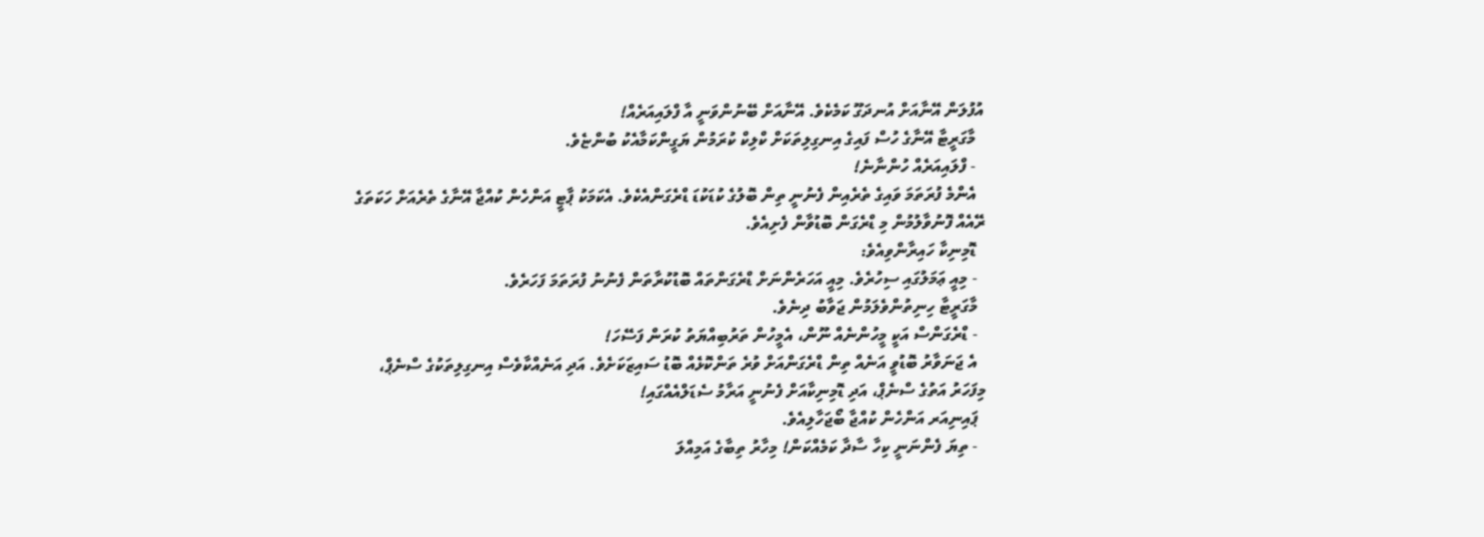އުފުލަން އޭނާއަށް އުނދަގޫ ކަމެކެވެ. އޭނާއަށް ބޭނުންވަނީ އާ ފްލައިއަރެއް!
  މާގަރީޓާ އޭނާގެ ހުސް ފައިގެ އިނގިލިތަކަށް ކްލިކް ކުރަމުން ޔަގީންކަމާއެކު ބުންޏެވެ.
  - ފްލައިއަރެއް ހުންނާނެ!
  އެންމެ ފުރަތަމަ ވައިގެ ތެރެއިން ފެނުނީ ތިން ބޮލުގެ ކުޑަކުޑަ ޑްރެގަންއެކެވެ. އެކަމަކު ޕާޓީ އަންހެން ކުއްޖާ އޭނާގެ ތެރެއަށް ހަކަތަގެ ރޭއެއް ފޮނުވާލުމުން މި ޑްރެގަން ބޮޑުވާން ފެށިއެވެ.
  ޑޮމިނިކާ ހައިރާންވިއެވެ:
  - މިއީ ޢަމަލުގައި ސިހުރެވެ. މިއީ އަހަރެންނަށް ޑްރެގަންތައް ބޮޑުކުރާތަން ފެނުނު ފުރަތަމަ ފަހަރެވެ.
  މާގަރީޓާ ހިނިތުންވެލަމުން ޖަވާބު ދިނެވެ.
  - ޑްރެގަންސް އަކީ މީހުންނެއް ނޫން، އެމީހުން ތަރުބިއްޔަތު ކުރަން ފަސޭހަ!
  އެ ޖަނަވާރު ބޮޑުވީ އަނެއް ތިން ޑްރެގަންއަށް ވުރެ ތަންކޮޅެއް ބޮޑު ސައިޒަކަށެވެ. އަދި އަނެއްކާވެސް އިނގިލިތަކުގެ ސްނެޕް، މިފަހަރު އަތުގެ ސްނެޕް، އަދި ޑޮމިނިކާއަށް ފެނުނީ އަރާމު ސެޑަލްއެއްގައި!
  ޕައިނިއަރ އަންހެން ކުއްޖާ ބޯޖަހާލިއެވެ.
  - ތިޔަ ފެންނަނީ ކިހާ ސާދާ ކަމެއްކަން! މިހާރު ތިބާގެ އަމިއްލަ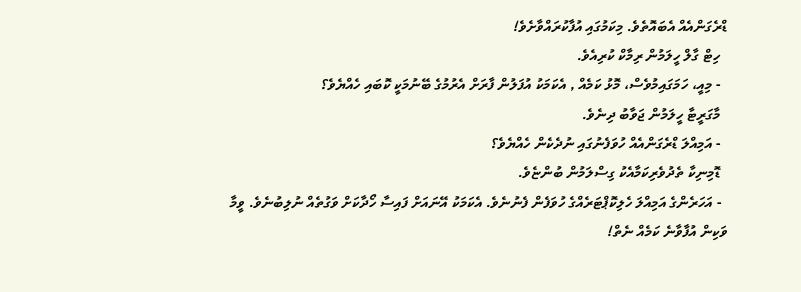ޑްރެގަންއެއް އެބައޮތެވެ. މިކަމުގައި އުފާކުރައްވާށެވެ!
  ހިޓް ގާލް ހީލަމުން ރިމާކް ކުރިއެވެ.
  - މިއީ، ހަމަގައިމުވެސް، މޮޅު ކަމެއް , އެކަމަކު އުފަލުން ފާރަށް އެރުމުގެ ބޭނުމަކީ ކޮބައި ހެއްޔެވެ؟
  މާގަރީޓާ ހީލަމުން ޖަވާބު ދިނެވެ.
  - އަމިއްލަ ޑްރެގަންއެއް ހުވަފެނުގައި ނުދެކެން ހެއްޔެވެ؟
  ޑޮމިނިކާ ތެދުވެރިކަމާއެކު ގިސްލަމުން ބުންޏެވެ.
  - އަހަރެންގެ އަމިއްލަ ހެލިކޮޕްޓަރެއްގެ ހުވަފެން ފެނުނެވެ. އެކަމަކު އޭނައަށް ފައިސާ ހޯދާކަށް ވަގުތެއް ނުލިބުނެވެ. ވީމާ ވަކިން އުފާވާނެ ކަމެއް ނެތް!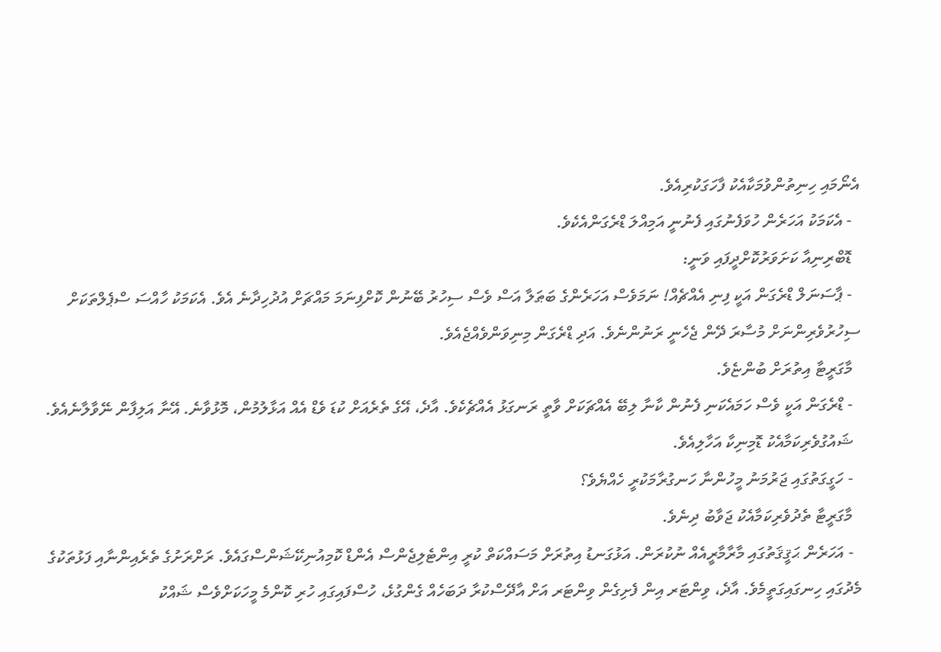އެނޯމައި ހިނިތުންވުމަކާއެކު ފާހަގަކުރިއެވެ.
  - އެކަމަކު އަހަރެން ހުވަފެނުގައި ފެނުނީ އަމިއްލަ ޑްރެގަންއެކެވެ.
  ޑޮބްރިނިއާ ކަށަވަރުކޮށްދީފައި ވަނީ:
  - ޕާސަނަލް ޑްރެގަން އަކީ ފިނި އެއްޗެއް! ނަމަވެސް އަހަރެންގެ ބަޠަލާ އަސް ވެސް ސިހުރު ބޭނުން ކޮށްފިނަމަ މައްޗަށް އުދުހިދާނެ އެވެ. އެކަމަކު ހާއްސަ ސްޕެލްތަކަށް ސިހުރުވެރިންނަށް މުސާރަ ދޭން ޖެހެނީ ރަނުންނެވެ. އަދި ޑްރެގަން މިނިވަންވެއްޖެއެވެ.
  މާގަރީޓާ އިތުރަށް ބުންޏެވެ.
  - ޑްރެގަން އަކީ ވެސް ހަމައެކަނި ފެނުން ކާނާ ލިބޭ އެއްޗަކަށް ވާތީ ރަނގަޅު އެއްޗެކެވެ. އާދެ، އޭގެ ތެރެއަށް ކުޑަ ވެޑް އެއް އަޅާލުމުން، މޮޅުވާނެ. އޭނާ އަލިފާން ނޭވާލާނެއެވެ.
  ޝައުގުވެރިކަމާއެކު ޑޮމިނިކާ އަހާލިއެވެ.
  - ހަގީގަތުގައި ޖަރުމަނު މީހުންނާ ހަނގުރާމަކުރީ ހެއްޔެވެ؟
  މާގަރީޓާ ތެދުވެރިކަމާއެކު ޖަވާބު ދިނެވެ.
  - އަހަރެން ޙަޤީޤަތުގައި މާރާމާރީއެއް ނުކުރަން. އަޅުގަނޑު އިތުރަށް މަސައްކަތް ކުރީ އިންޓެލިޖެންސް އެންޑް ކޮމިއުނިކޭޝަންސްގައެވެ. ރަށްރަށުގެ ތެރެއިންނާއި ފަޅުތަކުގެ މެދުގައި ހިނގައިގަތީމެވެ. އާދެ، ވިންޓަރ އިން ފެށިގެން ވިންޓަރ އަށް އާދޭސްކުރާ ދަބަހެއް ގެންގުޅެ، ހުސްފައިގައި ހުރި ކޮންމެ މީހަކަށްވެސް ޝައްކު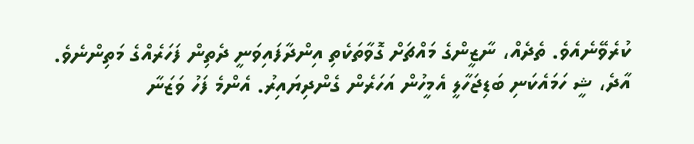ކުރެވޭނެއެވެ. ތެދެއް، ނާޒީންގެ މައްޗަށް ގޮވާތަކެތި އިންދާފައިވަނީ ދެތިން ފަހަރެއްގެ މަތިންނެވެ. އާދެ، ޝީ ހަމައެކަނި ބަޑިޖަހާލީ އެމީހުން އަހަރެން ގެންދިޔައިރު. އެންމެ ފަހު ވަޒަނާ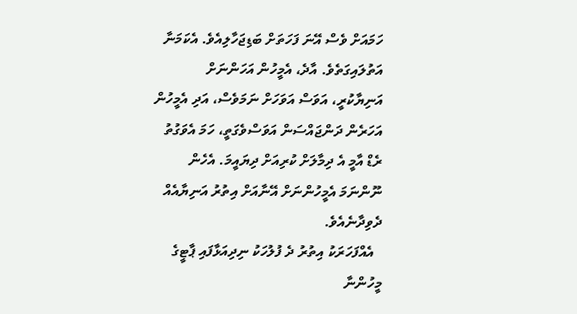ހަމައަށް ވެސް އޭނަ ފަހަތަށް ބަޑިޖަހާލިއެވެ. އެކަމަނާ އަތުލައިގަތެވެ. އާދެ، އެމީހުން އަހަންނަށް އަނިޔާކުރީ، އަވަސް އަވަހަށް ނަމަވެސް، އަދި އެމީހުން އަހަރެން ދަންޖައްސަން އަވަސްވެގަތީ، ހަމަ އެވަގުތު ރެޑް އާމީ އެ ދިމާލަށް ކުރިއަށް ދިޔައީމަ. އެހެން ނޫންނަމަ އެމީހުންނަށް އޭނާއަށް އިތުރު އަނިޔާއެއް ދެވިދާނެއެވެ.
  އެއްފަހަރަކު އިތުރު ދެ ފުލުހަކު ނިދިއަޅާފައި ޕާޓީގެ މީހުންނާ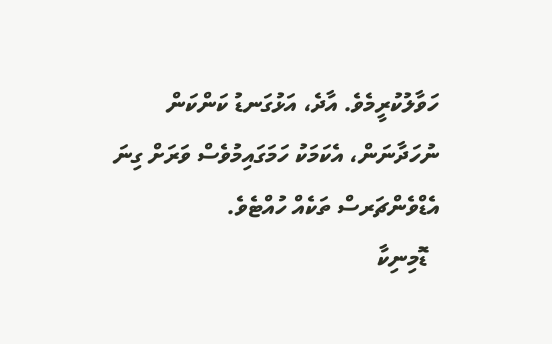ހަވާލުކުރީމެވެ. އާދެ، އަޅުގަނޑު ކަންކަން ނުހަދާނަން، އެކަމަކު ހަމަގައިމުވެސް ވަރަށް ގިނަ އެޑްވެންޗަރސް ތަކެއް ހުއްޓެވެ.
  ޑޮމިނިކާ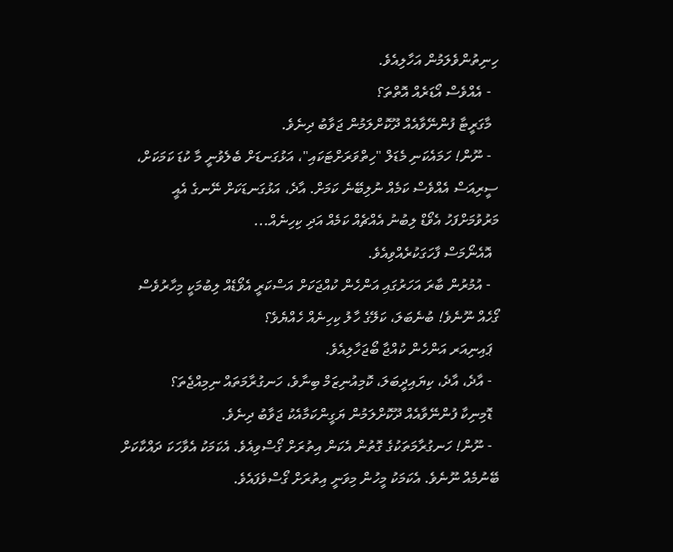ހިނިތުންވެލަމުން އަހާލިއެވެ.
  - އެއްވެސް އޯޑަރެއް އޮތްތަ؟
  މާގަރީޓާ ފުންނޭވާއެއް ދޫކޮށްލަމުން ޖަވާބު ދިނެވެ.
  - ނޫން! ހަމައެކަނި މެޑަލް "ހިތްވަރަށްޓަކައި"، އަޅުގަނޑަށް ބެލެވުނީ މާ ކުޑަ ކަމަކަށް، ސީރިއަސް އެއްވެސް ކަމެއް ނުލިބޭނެ ކަމަށް. އާދެ، އަޅުގަނޑަކަށް ނޭނގެ އެއީ މަރުވުމަށްފަހު އެވޯޑް ލިބުނު އެއްޗެއް ކަމެއް އަދި ކިހިނެއް...
  އޮއެނޯމަސް ފާހަގަކުރެއްވިއެވެ.
  - އުމުރުން ބާރަ އަހަރުގައި އަންހެން ކުއްޖަކަށް އަސްކަރީ އެވޯޑެއް ލިބުމަކީ މިހާރުވެސް ގޯހެއް ނޫނެވެ! ބުނެބަލަ، ކަލޭގެ ހާލު ކިހިނެއް ހެއްޔެވެ؟
  ޕައިނިއަރ އަންހެން ކުއްޖާ ބޯޖަހާލިއެވެ.
  - އާދެ، އާދެ، ކިޔައިދީބަލަ، ކޮމިއުނިޒަމް ބިނާވެ، ހަނގުރާމަތައް ނިމިއްޖެތަ؟
  ޑޮމިނިކާ ފުންނޭވާއެއް ދޫކޮށްލަމުން ޔަގީންކަމާއެކު ޖަވާބު ދިނެވެ.
  - ނޫން! ހަނގުރާމަތަކުގެ ގޮތުން އެކަން އިތުރަށް ގޯސްވިއެވެ. އެކަމަކު އެވާހަކަ ދައްކާކަށް ބޭނުމެއް ނޫނެވެ. އެކަމަކު މީހުން މިވަނީ އިތުރަށް ގޯސްވެފައެވެ.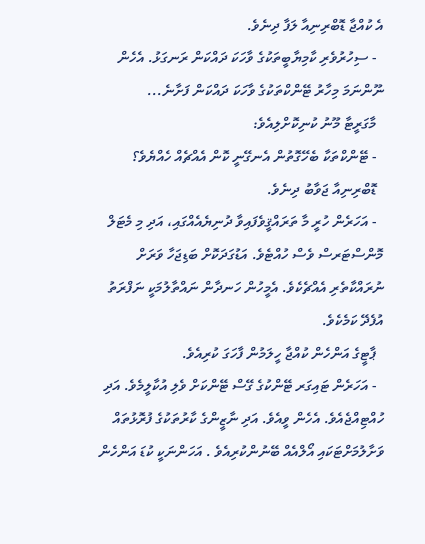އެ ކުއްޖާ ޑޮބްރިނިއާ ލަފާ ދިނެވެ.
  - ސިހުރުވެރި ކާމިޔާބީތަކުގެ ވާހަކަ ދައްކަން ރަނގަޅު. އެހެން ނޫންނަމަ މިހާރު ޓޭންކްތަކުގެ ވާހަކަ ދައްކަން ފަށާނެ...
  މާގަރީޓާ މޫނު ކުނިކޮށްލިއެވެ:
  - ޓޭންކްތަކާ ބެހޭގޮތުން އެނގޭނީ ކޮން އެއްޗެއް ހެއްޔެވެ؟
  ޑޮބްރިނިއާ ޖަވާބު ދިނެވެ.
  - އަހަރެން ހުރީ މާ ތަރައްޤީވެފައިވާ ދުނިޔެއެއްގައި، އަދި މި މެޓަލް މޮންސްޓަރސް ވެސް ހުއްޓެވެ. އަޑުގަދަކޮށް ބަޑިޖަހާ ވަރަށް ނުރައްކާތެރި އެއްޗެކެވެ. އެމީހުން ހަނދާން ނައްތާލުމަކީ ނަފްރަތު އުފެދޭ ކަމެކެވެ.
  ޕާޓީގެ އަންހެން ކުއްޖާ ހީލަމުން ފާހަގަ ކުރިއެވެ.
  - އަހަރެން ޓައިގަރ ޓޭންކުގެ ގޭސް ޓޭންކަށް ވެލި އުކާލީމެވެ. އަދި ހުއްޓިއްޖެއެވެ. އެހެން ވީއެވެ. އަދި ނާޒީންގެ ކާރުތަކުގެ ފުރޮޅުތައް ވަށާލުމަށްޓަކައި އޯލްއެއް ބޭނުންކުރިއެވެ . އަހަންނަކީ ކުޑަ އަންހެން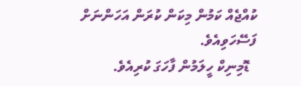ކުއްޖެއް ކަމުން މިކަން ކުރަން އަހަންނަށް ފަސޭހަވިއެވެ.
  ޑޮމިނިކް ހީލަމުން ފާހަގަ ކުރިއެވެ.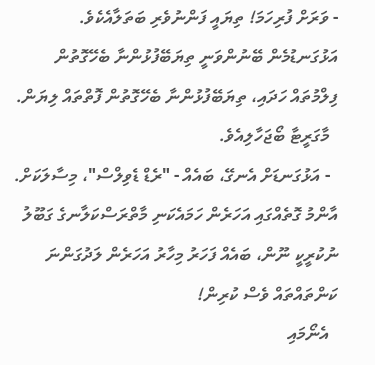- ވަރަށް ފުރިހަމަ! ތިޔައީ ފަންނުވެރި ބަތަލާއެކެވެ. އަޅުގަނޑުމެން ބޭނުންވަނީ ތިޔަބޭފުޅުންނާ ބެހޭގޮތުން ފިލްމުތައް ހަދައި، ތިޔަބޭފުޅުންނާ ބެހޭގޮތުން ފޮތްތައް ލިޔަން.
  މާގަރީޓާ ބޯޖަހާލިއެވެ.
  - އަޅުގަނޑަށް އެނގޭ، ބައެއް - "ރެޑް ޑެވިލްސް"، މިސާލަކަށް. އާންމު ގޮތެއްގައި އަހަރެން ހަމައެކަނި މާތްރަސްކަލާނގެ ގަބޫލު ނުކުރީކީ ނޫން، ބައެއް ފަހަރު މިހާރު އަހަރެން ލަދުގަންނަ ކަންތައްތައް ވެސް ކުރިން!
  އެނޯމައި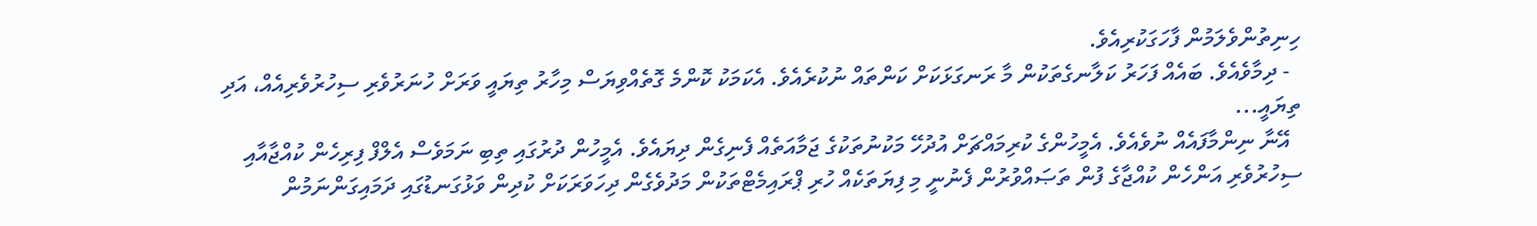ހިނިތުންވެލަމުން ފާހަގަކުރިއެވެ.
  - ދިމާވެއެވެ. ބައެއް ފަހަރު ކަލާނގެތަކުން މާ ރަނގަޅަކަށް ކަންތައް ނުކުރެއެވެ. އެކަމަކު ކޮންމެ ގޮތެއްވިޔަސް މިހާރު ތިޔައީ ވަރަށް ހުނަރުވެރި ސިހުރުވެރިއެއް، އަދި ތިޔައީ...
  އޭނާ ނިންމާފައެއް ނުވެއެވެ. އެމީހުންގެ ކުރިމައްޗަށް އުދުހޭ މަކުނުތަކުގެ ޖަމާއަތެއް ފެނިގެން ދިޔައެވެ. އެމީހުން ދުރުގައި ތިބި ނަމަވެސް އެލްފް ފިރިހެން ކުއްޖާއާއި ސިހުރުވެރި އަންހެން ކުއްޖާގެ ފުން ތަޞައްވުރުން ފެނުނީ މި ފިޔަތަކެއް ހުރި ޕްރައިމެޓްތަކުން މަދުވެގެން ދިހަވަރަކަށް ކުދިން ވަޅުގަނޑުގައި ދަމައިގަންނަމުން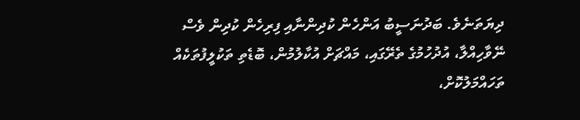ދިޔަތަނެވެ. ބަދުނަސީބު އަންހެން ކުދިންނާއި ފިރިހެން ކުދިން ވެސް ނޭވާހިއްލާ، އުދުހުމުގެ ތެރޭގައި، މައްޗަށް އުކާލުމުން، ބޮޑެތި ތަކުލީފުތަކެއް ތަހައްމަލުކޮށް،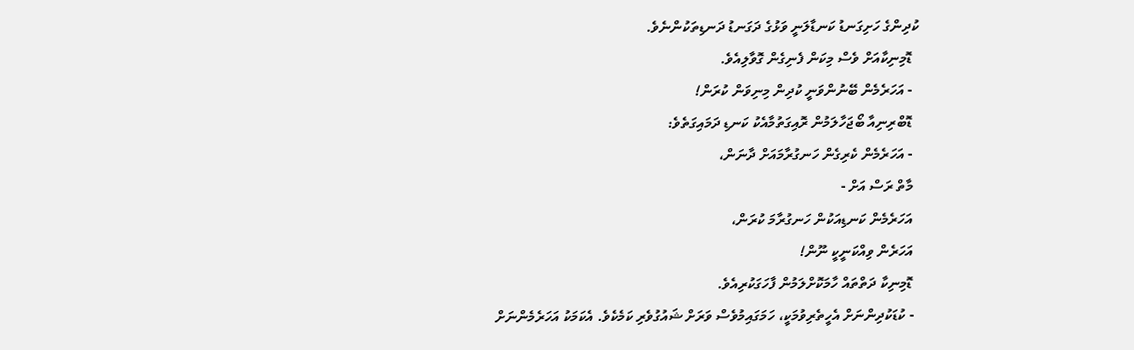ކުދިންގެ ހަށިގަނޑު ކަނޑާލަނީ ވަޅުގެ ދަގަނޑު ދަނޑިތަކުންނެވެ.
  ޑޮމިނިކާއަށް ވެސް މިކަން ފެނިގެން ގޮވާލިއެވެ.
  - އަހަރެމެން ބޭނުންވަނީ ކުދިން މިނިވަން ކުރަން!
  ޑޮބްރިނިއާ ބޯޖަހާލަމުން ރޮއިގަތުމާއެކު ކަނޑި ދަމައިގަތެވެ:
  - އަހަރެމެން ކެރިގެން ހަނގުރާމައަށް ދާނަން،
  މާތް ރަސް އަށް -
  އަހަރެމެން ކަނޑިއަކުން ހަނގުރާމަ ކުރަން،
  އަހަރެން ވިއްކަނީކީ ނޫން!
  ޑޮމިނިކާ ދަތްތައް ހާމަކޮށްލަމުން ފާހަގަކުރިއެވެ.
  - ކުޑަކުދިންނަށް އެހީތެރިވުމަކީ، ހަމަގައިމުވެސް ވަރަށް ޝައުގުވެރި ކަމެކެވެ. އެކަމަކު އަހަރެމެންނަށް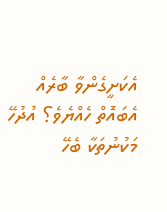އެކަށީގެންވާ ބާރެއް އެބައޮތް ހެއްޔެވެ؟ އުދުހޭ މަކުނުތަކާ ބެހޭ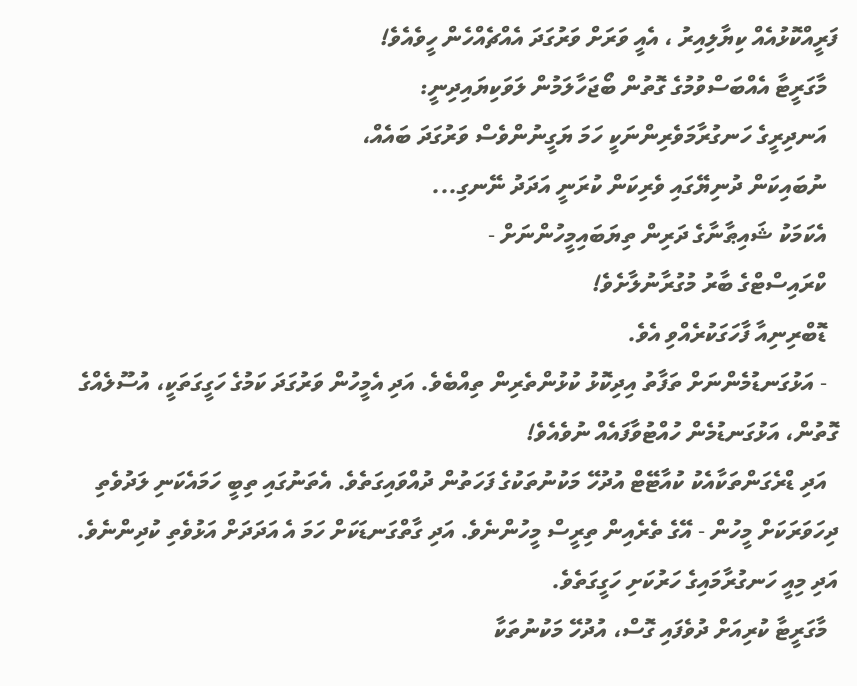ފަރީއްކޮޅުއެއް ކިޔާލިއިރު ، އެއީ ވަރަށް ވަރުގަދަ އެއްޗެއްހެން ހީވެއެވެ!
  މާގަރީޓާ އެއްބަސްވުމުގެ ގޮތުން ބޯޖަހާލަމުން ލަވަކިޔައިދިނީ:
  އަނދިރީގެ ހަނގުރާމަވެރިންނަކީ ހަމަ ޔަގީނުންވެސް ވަރުގަދަ ބައެއް،
  ނުބައިކަން ދުނިޔޭގައި ވެރިކަން ކުރަނީ އަދަދު ނޭނގި...
  އެކަމަކު ޝައިޠާނާގެ ދަރިން ތިޔަބައިމީހުންނަށް -
  ކްރައިސްޓްގެ ބާރު މުގުރާނުލާށެވެ!
  ޑޮބްރިނިއާ ފާހަގަކުރެއްވި އެވެ.
  - އަޅުގަނޑުމެންނަށް ތަފާތު އިދިކޮޅު ކުޅުންތެރިން ތިއްބެވެ. އަދި އެމީހުން ވަރުގަދަ ކަމުގެ ހަގީގަތަކީ، އުސޫލެއްގެ ގޮތުން، އަޅުގަނޑުމެން ހުއްޓުވާފައެއް ނުވެއެވެ!
  އަދި ޑްރެގަންތަކާއެކު ކުއާޓޭޓް އުދުހޭ މަކުނުތަކުގެ ފަހަތުން ދުއްވައިގަތެވެ. އެތަނުގައި ތިބީ ހަމައެކަނި ލަދުވެތި ދިހަވަރަކަށް މީހުން - އޭގެ ތެރެއިން ތިރީސް މީހުންނެވެ. އަދި ގާތްގަނޑަކަށް ހަމަ އެ އަދަދަށް އަޅުވެތި ކުދިންނެވެ. އަދި މިއީ ހަނގުރާމައިގެ ހަރުކަށި ހަގީގަތެވެ.
  މާގަރީޓާ ކުރިއަށް ދުވެފައި ގޮސް، އުދުހޭ މަކުނުތަކާ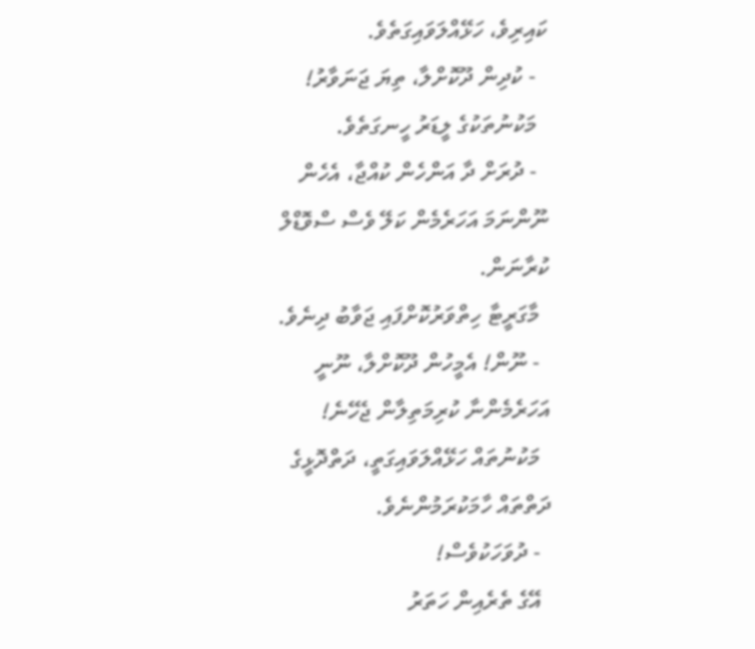ކައިރިވެ، ހަޅޭއްލަވައިގަތެވެ.
  - ކުދިން ދޫކޮށްލާ، ތިޔަ ޖަނަވާރު!
  މަކުނުތަކުގެ ލީޑަރު ހީނގަތެވެ.
  - ދުރަށް ދާ އަންހެން ކުއްޖާ، އެހެން ނޫންނަމަ އަހަރެމެން ކަލޭ ވެސް ސްވޮޑްލް ކުރާނަން.
  މާގަރީޓާ ހިތްވަރުކޮށްފައި ޖަވާބު ދިނެވެ.
  - ނޫން! އެމީހުން ދޫކޮށްލާ، ނޫނީ އަހަރެމެންނާ ކުރިމަތިލާން ޖެހޭނެ!
  މަކުނުތައް ހަޅޭއްލަވައިގަތީ، ދަތްދޮޅީގެ ދަތްތައް ހާމަކުރަމުންނެވެ.
  - ދުވަހަކުވެސް!
  އޭގެ ތެރެއިން ހަތަރު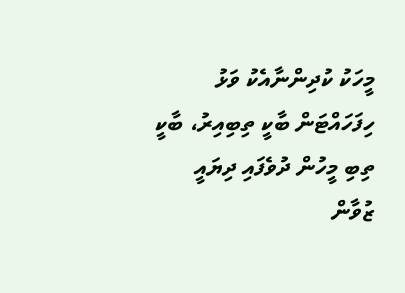މީހަކު ކުދިންނާއެކު ވަޅު ހިފަހައްޓަން ބާކީ ތިބިއިރު، ބާކީ ތިބި މީހުން ދުވެފައި ދިޔައީ ޒުވާން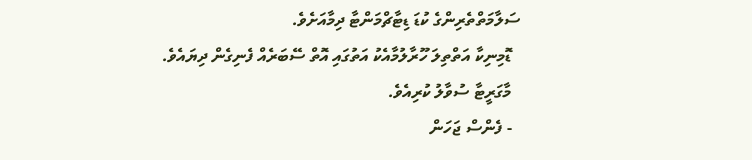ސަލާމަތްތެރިންގެ ކުޑަ ޑިޓާޗްމަންޓާ ދިމާއަށެވެ.
  ޑޮމިނިކާ އަތްތިލަ ހޫރާލުމާއެކު އަތުގައި އޮތް ސޭބަރެއް ފެނިގެން ދިޔައެވެ.
  މާގަރީޓާ ސުވާލު ކުރިއެވެ.
  - ފެންސް ޖަހަން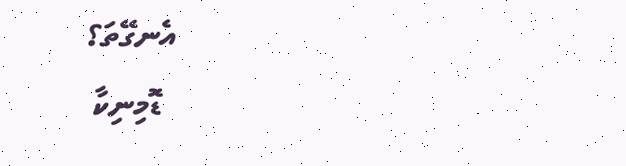އެނގޭތަ؟
  ޑޮމިނިކާ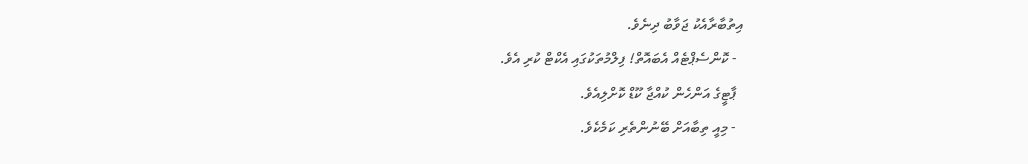އިތުބާރާއެކު ޖަވާބު ދިނެވެ.
  - ކޮންސެޕްޓެއް އެބައޮތް! ފިލްމުތަކުގައި އެކްޓް ކުރި އެވެ.
  ޕާޓީގެ އަންހެން ކުއްޖާ ކޫޑް ކޮށްލިއެވެ.
  - މިއީ ތިބާއަށް ބޭނުންތެރި ކަމެކެވެ.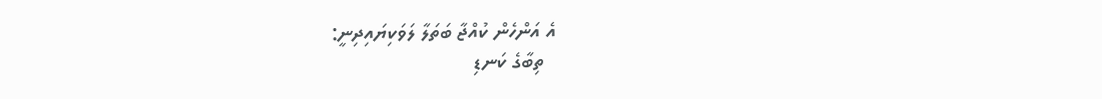އެ އަންހެން ކުއްޖާ ބަތަލާ ލަވަކިޔައިދިނީ:
  ތިބާގެ ކަނޑި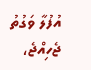އުފުލާ ވަގުތު ޖެހިއްޖެ،